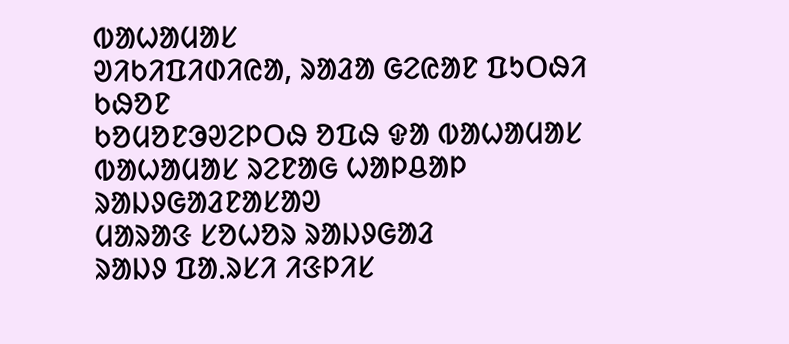ᱵᱟᱦᱟᱢᱟᱥ
ᱣᱤᱠᱤᱯᱤᱰᱤᱭᱟ, ᱨᱟᱲᱟ ᱜᱮᱭᱟᱱ ᱯᱩᱛᱷᱤ ᱠᱷᱚᱱ
ᱠᱚᱢᱚᱱᱳᱣᱮᱞᱛᱷ ᱚᱯᱷ ᱫᱟ ᱵᱟᱦᱟᱢᱟᱥ
ᱵᱟᱦᱟᱢᱟᱥ ᱨᱮᱱᱟᱜ ᱦᱟᱞᱪᱟᱞ
ᱨᱟᱡᱽᱜᱟᱲᱱᱟᱥᱟᱣ
ᱢᱟᱨᱟᱝ ᱥᱚᱦᱚᱨ ᱨᱟᱡᱽᱜᱟᱲ
ᱨᱟᱡᱽ ᱯᱟᱹᱨᱥᱤ ᱤᱝᱞᱤᱥ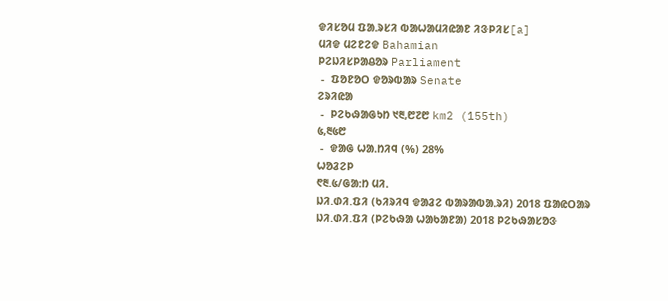ᱫᱤᱥᱚᱢ ᱯᱟᱹᱨᱥᱤ ᱵᱟᱦᱟᱢᱤᱭᱟᱱ ᱤᱝᱞᱤᱥ[a]
ᱢᱤᱫ ᱢᱮᱱᱮᱫ Bahamian
ᱞᱮᱡᱤᱥᱞᱟᱪᱚᱨ Parliament
 -  ᱯᱚᱱᱚᱛ ᱫᱚᱨᱵᱟᱨ Senate
ᱮᱨᱤᱭᱟ
 -  ᱞᱮᱠᱷᱟᱜᱩᱴ ᱑᱓,᱘᱗᱘ km2 (155th)
᱕,᱓᱕᱘
 -  ᱫᱟᱜ ᱦᱟᱹᱴᱤᱧ (%) 28%
ᱦᱚᱲᱮᱞ
᱖᱓.᱕/ᱜᱟᱺᱴ ᱢᱤᱹ
ᱡᱤ.ᱰᱤ.ᱯᱤ (ᱠᱤᱨᱤᱧ ᱫᱟᱲᱮ ᱵᱟᱨᱟᱵᱟᱹᱨᱤ) 2018 ᱯᱟᱭᱛᱟᱨ
ᱡᱤ.ᱰᱤ.ᱯᱤ (ᱞᱮᱠᱷᱟ ᱦᱟᱠᱟᱱᱟ) 2018 ᱞᱮᱠᱷᱟᱥᱚᱝ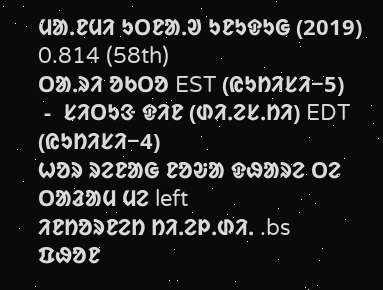ᱢᱟᱹᱱᱢᱤ ᱩᱛᱱᱟᱹᱣ ᱩᱱᱩᱫᱩᱜ (2019) 0.814 (58th)
ᱛᱟᱹᱨᱤ ᱚᱠᱛᱚ EST (ᱭᱩᱴᱤᱥᱤ−5)
 -  ᱥᱤᱛᱩᱝ ᱫᱤᱱ (ᱰᱤᱹᱮᱥᱹᱴᱤ) EDT (ᱭᱩᱴᱤᱥᱤ−4)
ᱦᱚᱨ ᱨᱮᱱᱟᱜ ᱱᱚᱶᱟ ᱫᱷᱟᱨᱮ ᱛᱮ ᱛᱟᱲᱟᱢ ᱢᱮ left
ᱤᱱᱴᱚᱨᱱᱮᱴ ᱴᱤᱹᱮᱞᱹᱰᱤᱹ .bs
ᱯᱷᱚᱱ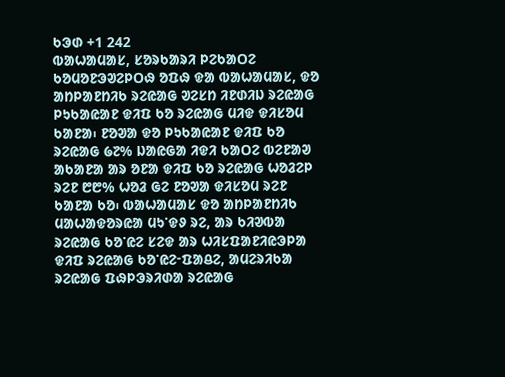ᱠᱳᱰ +1 242
ᱵᱟᱦᱟᱢᱟᱥ, ᱥᱚᱨᱠᱟᱨᱤ ᱞᱮᱠᱟᱛᱮ ᱠᱚᱢᱚᱱᱳᱣᱮᱞᱛᱷ ᱚᱯᱷ ᱫᱟ ᱵᱟᱦᱟᱢᱟᱥ, ᱫᱚ ᱟᱴᱞᱟᱱᱴᱤᱠ ᱨᱮᱭᱟᱜ ᱣᱮᱥᱴ ᱤᱱᱰᱤᱡ ᱨᱮᱭᱟᱜ ᱞᱩᱠᱟᱭᱟᱱ ᱫᱤᱯ ᱠᱚ ᱨᱮᱭᱟᱜ ᱢᱤᱫ ᱫᱤᱥᱚᱢ ᱠᱟᱱᱟ᱾ ᱱᱚᱣᱟ ᱫᱚ ᱞᱩᱠᱟᱭᱟᱱ ᱫᱤᱯ ᱠᱚ ᱨᱮᱭᱟᱜ ᱙᱗% ᱡᱟᱭᱜᱟ ᱤᱫᱤ ᱠᱟᱛᱮ ᱵᱮᱱᱟᱣ ᱟᱠᱟᱱᱟ ᱟᱨ ᱚᱱᱟ ᱫᱤᱯ ᱠᱚ ᱨᱮᱭᱟᱜ ᱦᱚᱲᱮᱞ ᱨᱮᱱ ᱘᱘% ᱦᱚᱲ ᱜᱮ ᱱᱚᱣᱟ ᱫᱤᱥᱚᱢ ᱨᱮᱱ ᱠᱟᱱᱟ ᱠᱚ᱾ ᱵᱟᱦᱟᱢᱟᱥ ᱫᱚ ᱟᱴᱞᱟᱱᱴᱤᱠ ᱢᱟᱦᱟᱫᱚᱨᱭᱟ ᱢᱩᱸᱫᱽ ᱨᱮ, ᱟᱨ ᱠᱤᱣᱵᱟ ᱨᱮᱭᱟᱜ ᱠᱚᱸᱭᱮ ᱥᱮᱫ ᱟᱨ ᱦᱤᱥᱯᱟᱱᱤᱭᱳᱞᱟ ᱫᱤᱯ ᱨᱮᱭᱟᱜ ᱠᱚᱸᱭᱮᱼᱯᱟᱪᱮ, ᱟᱢᱮᱨᱤᱠᱟ ᱨᱮᱭᱟᱜ ᱯᱷᱞᱳᱨᱤᱰᱟ ᱨᱮᱭᱟᱜ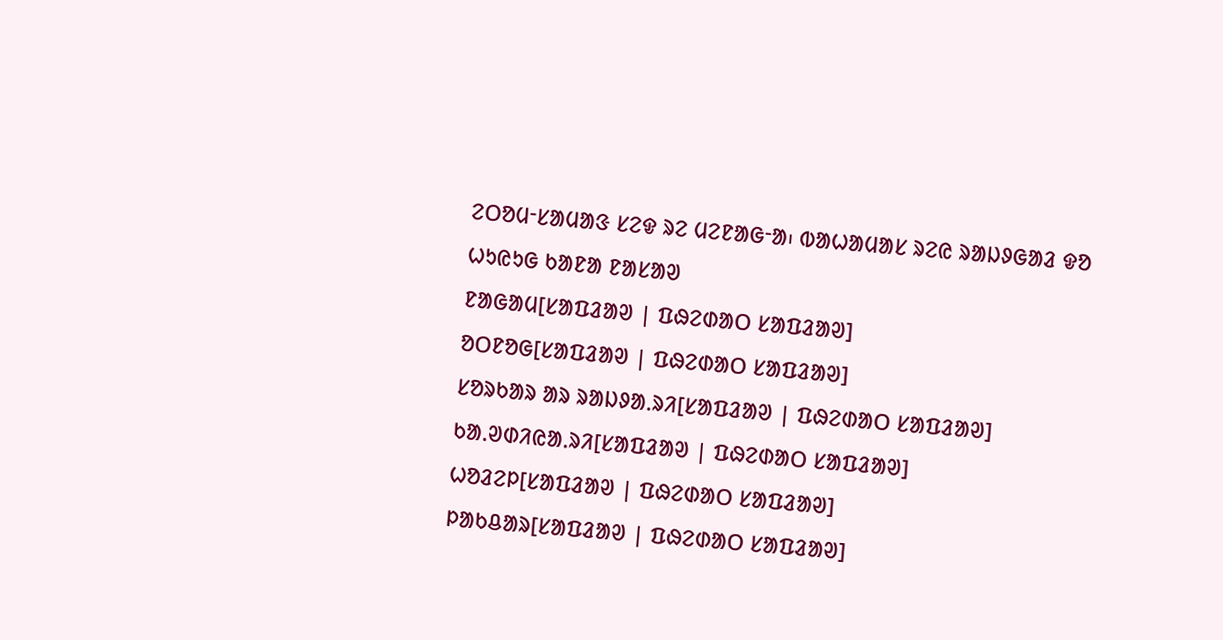ᱮᱛᱚᱢᱼᱥᱟᱢᱟᱝ ᱥᱮᱫ ᱨᱮ ᱢᱮᱱᱟᱜᱼᱟ᱾ ᱵᱟᱦᱟᱢᱟᱥ ᱨᱮᱭ ᱨᱟᱡᱽᱜᱟᱲ ᱫᱚ ᱦᱩᱭᱩᱜ ᱠᱟᱱᱟ ᱱᱟᱥᱟᱣ
ᱱᱟᱜᱟᱢ[ᱥᱟᱯᱲᱟᱣ | ᱯᱷᱮᱰᱟᱛ ᱥᱟᱯᱲᱟᱣ]
ᱚᱛᱱᱚᱜ[ᱥᱟᱯᱲᱟᱣ | ᱯᱷᱮᱰᱟᱛ ᱥᱟᱯᱲᱟᱣ]
ᱥᱚᱨᱠᱟᱨ ᱟᱨ ᱨᱟᱡᱽᱟᱹᱨᱤ[ᱥᱟᱯᱲᱟᱣ | ᱯᱷᱮᱰᱟᱛ ᱥᱟᱯᱲᱟᱣ]
ᱠᱟᱹᱣᱰᱤᱭᱟᱹᱨᱤ[ᱥᱟᱯᱲᱟᱣ | ᱯᱷᱮᱰᱟᱛ ᱥᱟᱯᱲᱟᱣ]
ᱦᱚᱲᱮᱞ[ᱥᱟᱯᱲᱟᱣ | ᱯᱷᱮᱰᱟᱛ ᱥᱟᱯᱲᱟᱣ]
ᱞᱟᱠᱪᱟᱨ[ᱥᱟᱯᱲᱟᱣ | ᱯᱷᱮᱰᱟᱛ ᱥᱟᱯᱲᱟᱣ]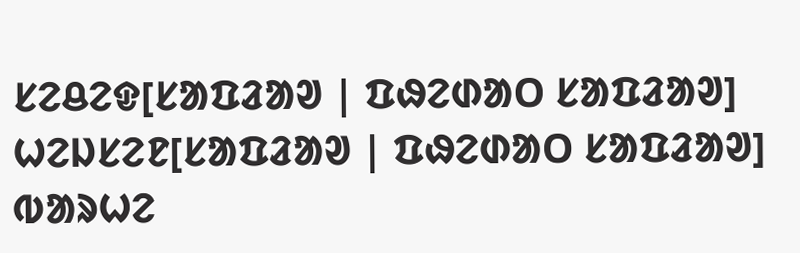ᱥᱮᱪᱮᱫ[ᱥᱟᱯᱲᱟᱣ | ᱯᱷᱮᱰᱟᱛ ᱥᱟᱯᱲᱟᱣ]
ᱦᱮᱡᱥᱮᱱ[ᱥᱟᱯᱲᱟᱣ | ᱯᱷᱮᱰᱟᱛ ᱥᱟᱯᱲᱟᱣ]
ᱵᱟᱨᱦᱮ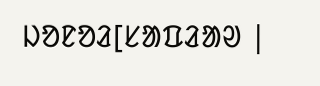ᱡᱚᱱᱚᱲ[ᱥᱟᱯᱲᱟᱣ |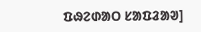ᱯᱷᱮᱰᱟᱛ ᱥᱟᱯᱲᱟᱣ]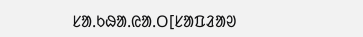ᱥᱟᱹᱠᱷᱟᱹᱭᱟᱹᱛ[ᱥᱟᱯᱲᱟᱣ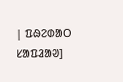| ᱯᱷᱮᱰᱟᱛ ᱥᱟᱯᱲᱟᱣ]